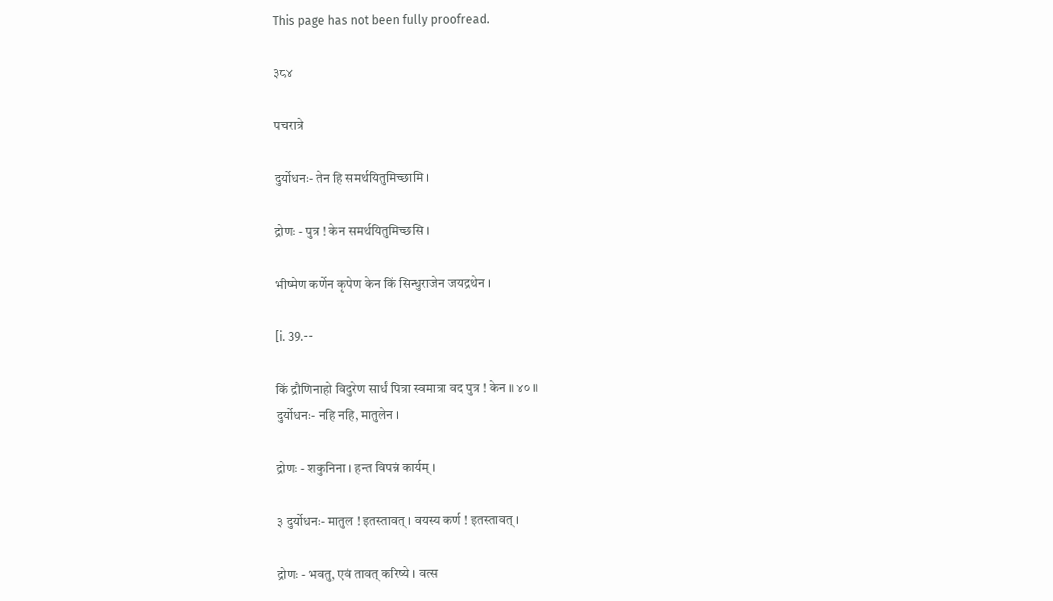This page has not been fully proofread.

३८४

पचरात्रे

दुर्योधनः- तेन हि समर्थयितुमिच्छामि ।

द्रोणः - पुत्र ! केन समर्थयितुमिच्छसि ।

भीष्मेण कर्णेन कृपेण केन किं सिन्धुराजेन जयद्रथेन ।

[i. 39.--

किं द्रौणिनाहो विदुरेण सार्धं पित्रा स्वमात्रा वद पुत्र ! केन ॥ ४० ॥
दुर्योधनः- नहि नहि, मातुलेन ।

द्रोणः - शकुनिना । हन्त विपन्नं कार्यम् ।

३ दुर्योधनः- मातुल ! इतस्तावत् । वयस्य कर्ण ! इतस्तावत् ।

द्रोणः - भवतु, एवं तावत् करिष्ये । वत्स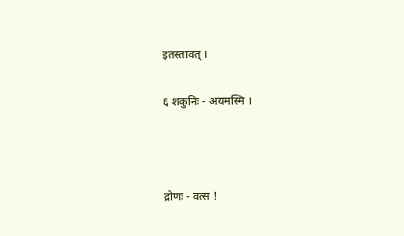इतस्तावत् ।

६ शकुनिः - अयमस्मि ।



द्रोणः - वत्स !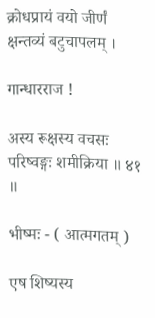क्रोधप्रायं वयो जीर्णं क्षन्तव्यं बटुचापलम् ।

गान्धारराज !

अस्य रूक्षस्य वचसः परिष्वङ्गः शमीक्रिया ॥ ४१ ॥

भीष्मः - ( आत्मगतम् )

एष शिष्यस्य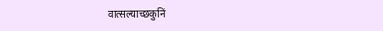वात्सल्याच्छकुनिं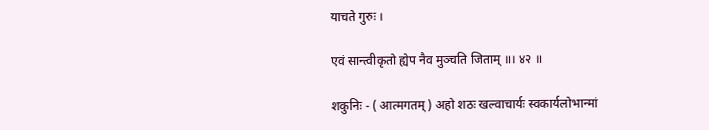याचते गुरुः ।

एवं सान्त्वीकृतो ह्येप नैव मुञ्चति जिताम् ॥। ४२ ॥

शकुनिः - ( आत्मगतम् ) अहो शठः खल्वाचार्यः स्वकार्यलोभान्मां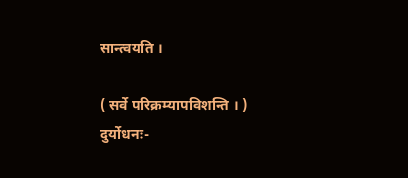सान्त्वयति ।

( सर्वे परिक्रम्यापविशन्ति । )
दुर्योधनः-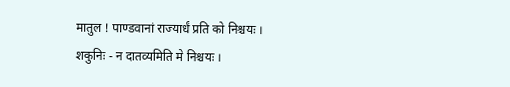मातुल ! पाण्डवानां राज्यार्धं प्रति को निश्चयः ।
शकुनिः - न दातव्यमिति मे निश्चयः ।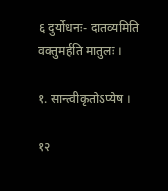६ दुर्योधनः- दातव्यमिति वक्तुमर्हति मातुलः ।

१. सान्त्वीकृतोऽप्येष ।

१२